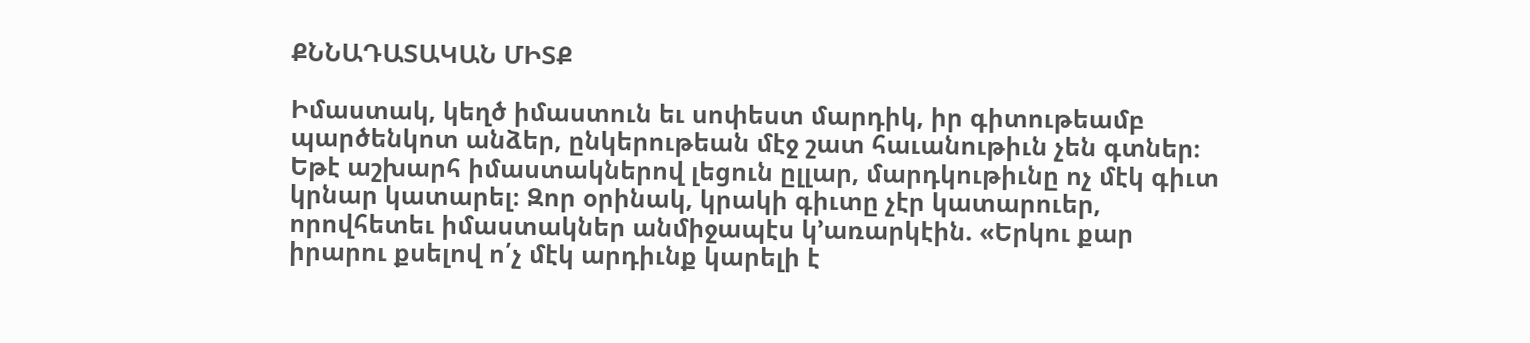ՔՆՆԱԴԱՏԱԿԱՆ ՄԻՏՔ

Իմաստակ, կեղծ իմաստուն եւ սոփեստ մարդիկ, իր գիտութեամբ պարծենկոտ անձեր, ընկերութեան մէջ շատ հաւանութիւն չեն գտներ։ Եթէ աշխարհ իմաստակներով լեցուն ըլլար, մարդկութիւնը ոչ մէկ գիւտ կրնար կատարել։ Զոր օրինակ, կրակի գիւտը չէր կատարուեր, որովհետեւ իմաստակներ անմիջապէս կ՚առարկէին. «Երկու քար իրարու քսելով ո՛չ մէկ արդիւնք կարելի է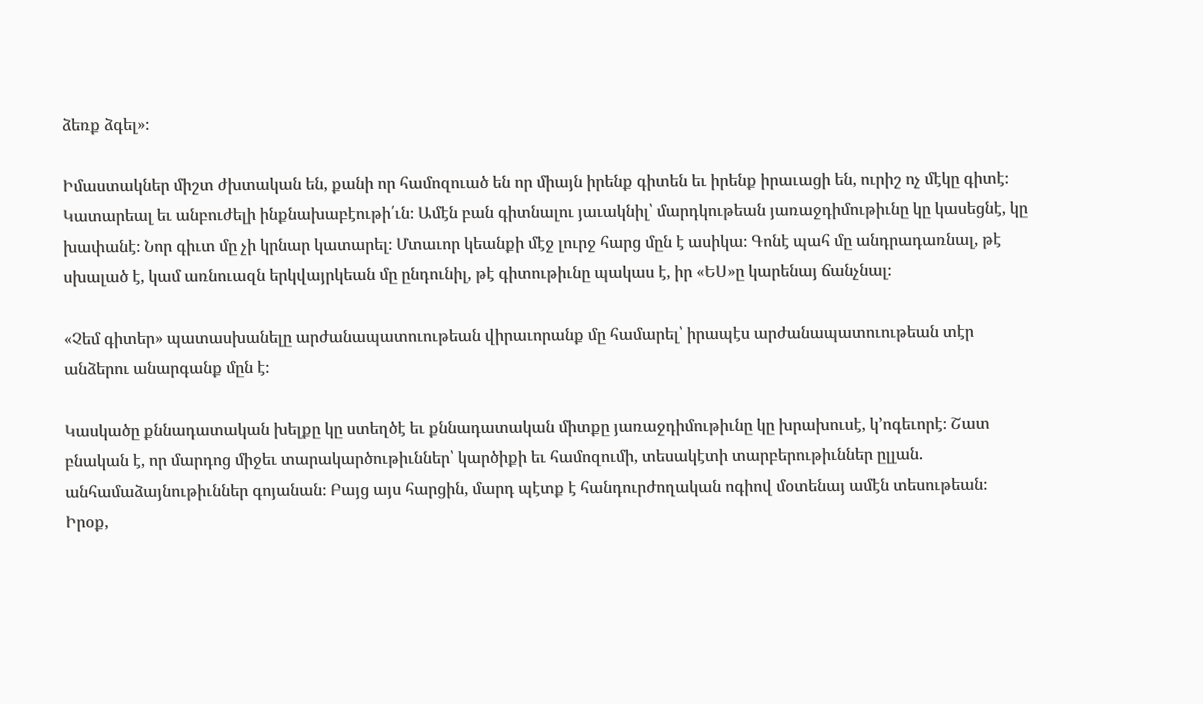ձեռք ձգել»։

Իմաստակներ միշտ ժխտական են, քանի որ համոզուած են որ միայն իրենք գիտեն եւ իրենք իրաւացի են, ուրիշ ոչ մէկը գիտէ։ Կատարեալ եւ անբուժելի ինքնախաբէութի՛ւն։ Ամէն բան գիտնալու յաւակնիլ՝ մարդկութեան յառաջդիմութիւնը կը կասեցնէ, կը խափանէ։ Նոր գիւտ մը չի կրնար կատարել։ Մտաւոր կեանքի մէջ լուրջ հարց մըն է ասիկա։ Գոնէ պահ մը անդրադառնալ, թէ սխալած է, կամ առնուազն երկվայրկեան մը ընդունիլ, թէ գիտութիւնը պակաս է, իր «ԵՍ»ը կարենայ ճանչնալ։

«Չեմ գիտեր» պատասխանելը արժանապատուութեան վիրաւորանք մը համարել՝ իրապէս արժանապատուութեան տէր անձերու անարգանք մըն է։

Կասկածը քննադատական խելքը կը ստեղծէ եւ քննադատական միտքը յառաջդիմութիւնը կը խրախուսէ, կ՚ոգեւորէ։ Շատ բնական է, որ մարդոց միջեւ տարակարծութիւններ՝ կարծիքի եւ համոզումի, տեսակէտի տարբերութիւններ ըլլան. անհամաձայնութիւններ գոյանան։ Բայց այս հարցին, մարդ պէտք է հանդուրժողական ոգիով մօտենայ ամէն տեսութեան։ Իրօք,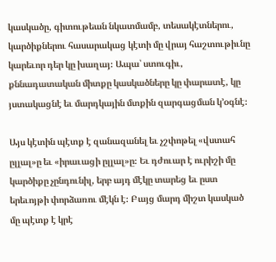կասկածը, գիտութեան նկատմամբ, տեսակէտներու, կարծիքներու հասարակաց կէտի մը վրայ հաշտութիւնը կարեւոր դեր կը խաղայ։ Ապա՝ ստուգիւ, քննադատական միտքը կասկածները կը փարատէ, կը յստակացնէ եւ մարդկային մտքին զարգացման կ՚օգնէ։

Այս կէտին պէտք է զանազանել եւ չշփոթել «վստահ ըլլալ»ը եւ «իրաւացի ըլլալ»ը։ Եւ դժուար է ուրիշի մը կարծիքը չընդունիլ, երբ այդ մէկը տարեց եւ ըստ երեւոյթի փորձառու մէկն է։ Բայց մարդ միշտ կասկած մը պէտք է կրէ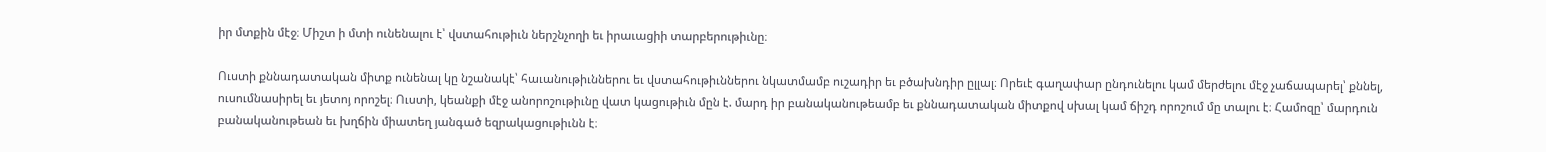իր մտքին մէջ։ Միշտ ի մտի ունենալու է՝ վստահութիւն ներշնչողի եւ իրաւացիի տարբերութիւնը։

Ուստի քննադատական միտք ունենալ կը նշանակէ՝ հաւանութիւններու եւ վստահութիւններու նկատմամբ ուշադիր եւ բծախնդիր ըլլալ։ Որեւէ գաղափար ընդունելու կամ մերժելու մէջ չաճապարել՝ քննել, ուսումնասիրել եւ յետոյ որոշել։ Ուստի, կեանքի մէջ անորոշութիւնը վատ կացութիւն մըն է. մարդ իր բանականութեամբ եւ քննադատական միտքով սխալ կամ ճիշդ որոշում մը տալու է։ Համոզը՝ մարդուն բանականութեան եւ խղճին միատեղ յանգած եզրակացութիւնն է։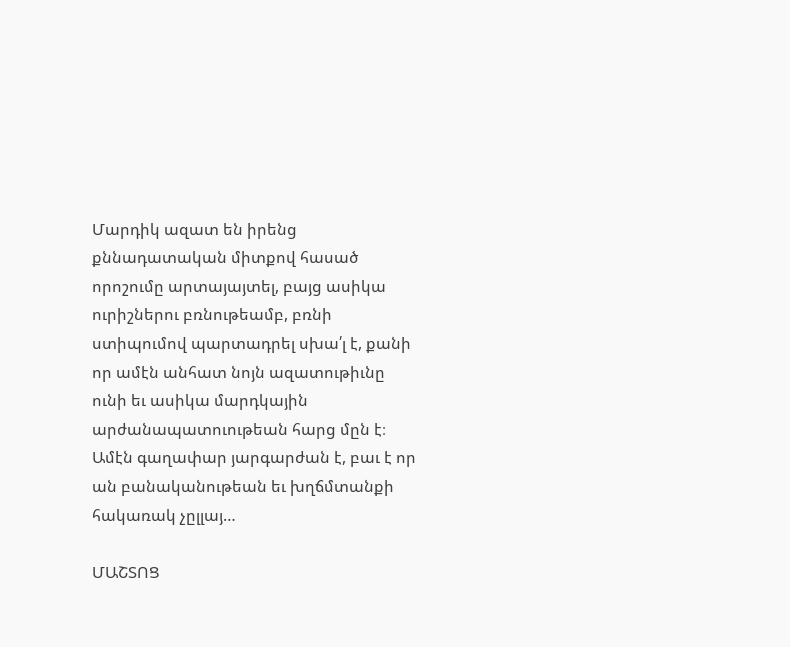Մարդիկ ազատ են իրենց քննադատական միտքով հասած որոշումը արտայայտել, բայց ասիկա ուրիշներու բռնութեամբ, բռնի ստիպումով պարտադրել սխա՛լ է, քանի որ ամէն անհատ նոյն ազատութիւնը ունի եւ ասիկա մարդկային արժանապատուութեան հարց մըն է։ Ամէն գաղափար յարգարժան է, բաւ է որ ան բանականութեան եւ խղճմտանքի հակառակ չըլլայ…

ՄԱՇՏՈՑ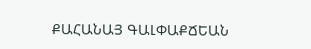ՔԱՀԱՆԱՅ ԳԱԼՓԱՔՃԵԱՆ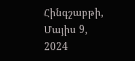Հինգշաբթի, Մայիս 9, 2024